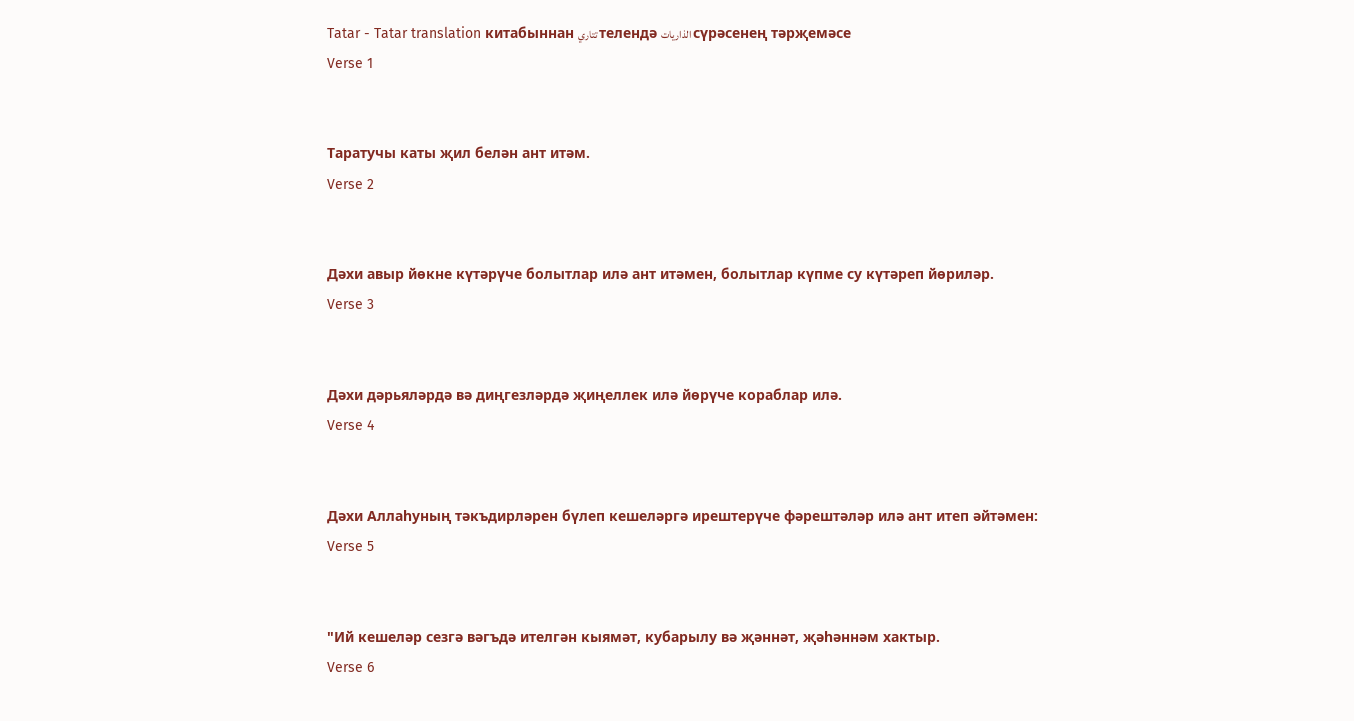Tatar - Tatar translation китабыннан تتاري телендә الذاريات сүрәсенең тәрҗемәсе
Verse 1


Таратучы каты җил белән ант итәм.
Verse 2


Дәхи авыр йөкне күтәрүче болытлар илә ант итәмен, болытлар күпме су күтәреп йөриләр.
Verse 3


Дәхи дәрьяләрдә вә диңгезләрдә җиңеллек илә йөрүче кораблар илә.
Verse 4


Дәхи Аллаһуның тәкъдирләрен бүлеп кешеләргә ирештерүче фәрештәләр илә ант итеп әйтәмен:
Verse 5


"Ий кешеләр сезгә вәгъдә ителгән кыямәт, кубарылу вә җәннәт, җәһәннәм хактыр.
Verse 6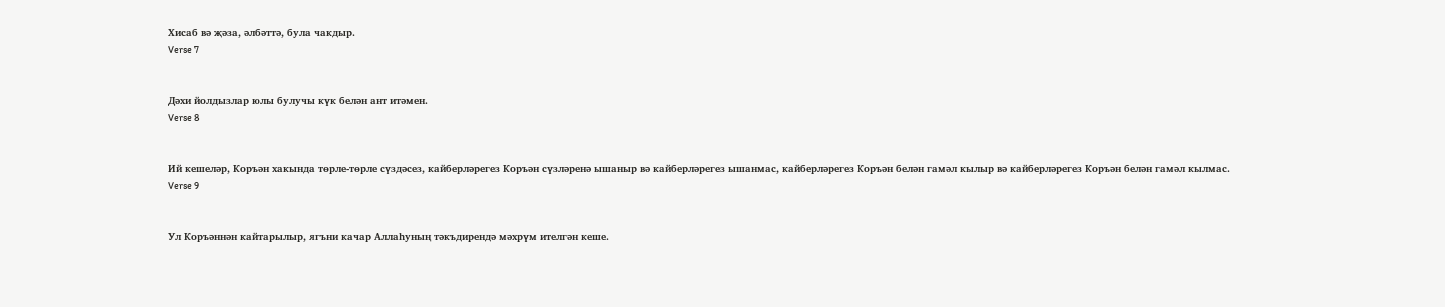Хисаб вә җәза, әлбәттә, була чакдыр.
Verse 7


Дәхи йолдызлар юлы булучы күк белән ант итәмен.
Verse 8


Ий кешеләр, Коръән хакында төрле-төрле сүздәсез, кайберләрегез Коръән сүзләренә ышаныр вә кайберләрегез ышанмас, кайберләрегез Коръән белән гамәл кылыр вә кайберләрегез Коръән белән гамәл кылмас.
Verse 9


Ул Коръәннән кайтарылыр, ягъни качар Аллаһуның тәкъдирендә мәхрүм ителгән кеше.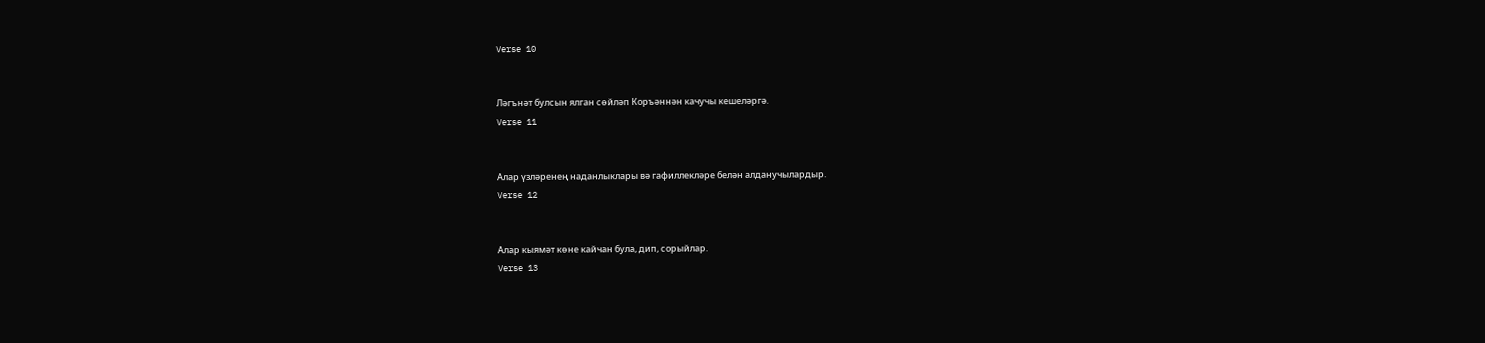Verse 10


Ләгънәт булсын ялган сөйләп Коръәннән качучы кешеләргә.
Verse 11


Алар үзләренең наданлыклары вә гафиллекләре белән алданучылардыр.
Verse 12


Алар кыямәт көне кайчан була, дип, сорыйлар.
Verse 13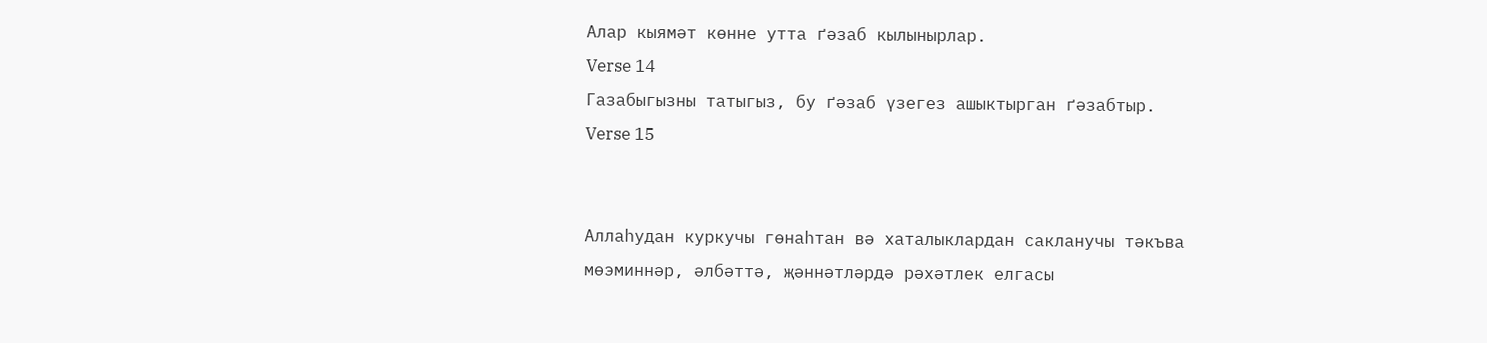Алар кыямәт көнне утта ґәзаб кылынырлар.
Verse 14
Газабыгызны татыгыз, бу ґәзаб үзегез ашыктырган ґәзабтыр.
Verse 15


Аллаһудан куркучы гөнаһтан вә хаталыклардан сакланучы тәкъва мөэминнәр, әлбәттә, җәннәтләрдә рәхәтлек елгасы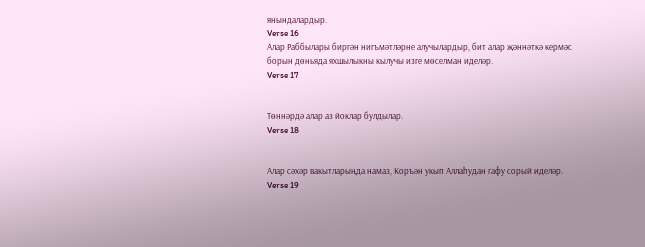янындалардыр.
Verse 16
Алар Раббылары биргән нигъмәтләрне алучылардыр, бит алар җәннәткә кермәс борын дөньяда яхшылыкны кылучы изге мөселман иделәр.
Verse 17


Төннәрдә алар аз йоклар булдылар.
Verse 18


Алар сәхәр вакытларыңда намаз, Коръән укып Аллаһудан гафу сорый иделәр.
Verse 19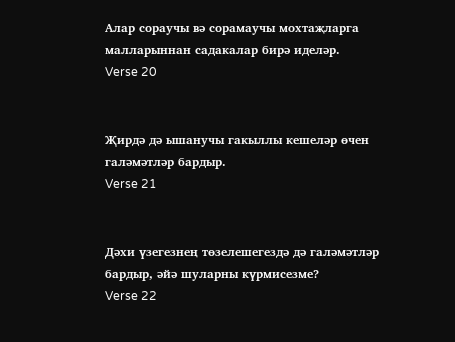Алар сораучы вә сорамаучы мохтаҗларга малларыннан садакалар бирә иделәр.
Verse 20


Җирдә дә ышанучы гакыллы кешеләр өчен галәмәтләр бардыр.
Verse 21


Дәхи үзегезнең төзелешегездә дә галәмәтләр бардыр, әйә шуларны күрмисезме?
Verse 22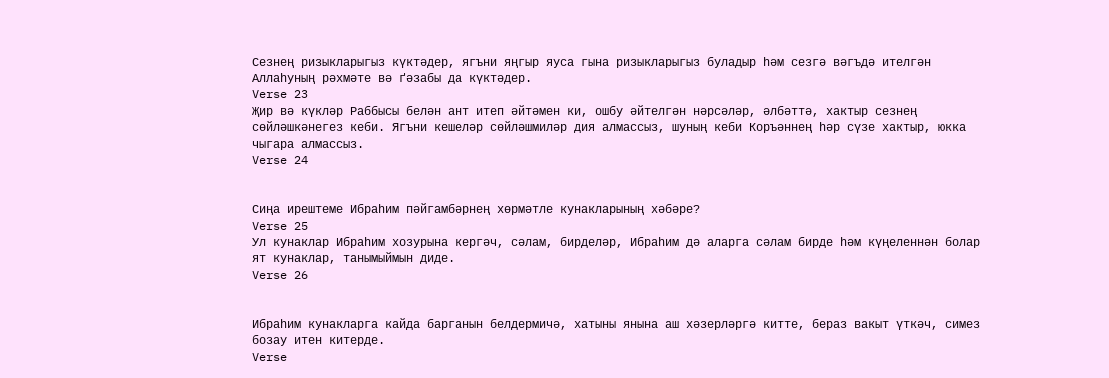Сезнең ризыкларыгыз күктәдер, ягъни яңгыр яуса гына ризыкларыгыз буладыр һәм сезгә вәгъдә ителгән Аллаһуның рәхмәте вә ґәзабы да күктәдер.
Verse 23
Җир вә күкләр Раббысы белән ант итеп әйтәмен ки, ошбу әйтелгән нәрсәләр, әлбәттә, хактыр сезнең сөйләшкәнегез кеби. Ягъни кешеләр сөйләшмиләр дия алмассыз, шуның кеби Коръәннең һәр сүзе хактыр, юкка чыгара алмассыз.
Verse 24


Сиңа ирештеме Ибраһим пәйгамбәрнең хөрмәтле кунакларының хәбәре?
Verse 25
Ул кунаклар Ибраһим хозурына кергәч, сәлам, бирделәр, Ибраһим дә аларга сәлам бирде һәм күңеленнән болар ят кунаклар, танымыймын диде.
Verse 26


Ибраһим кунакларга кайда барганын белдермичә, хатыны янына аш хәзерләргә китте, бераз вакыт үткәч, симез бозау итен китерде.
Verse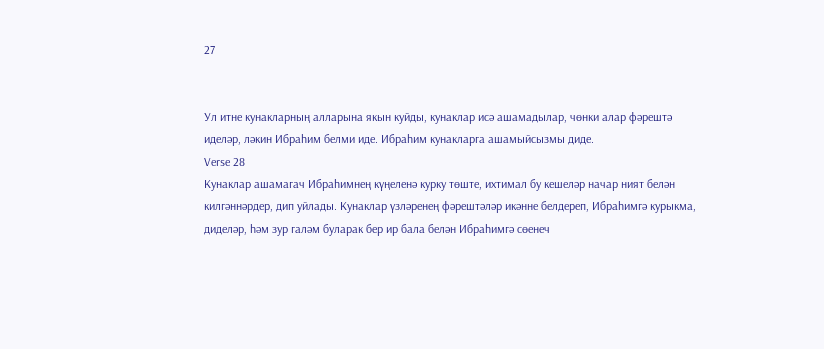27


Ул итне кунакларның алларына якын куйды, кунаклар исә ашамадылар, чөнки алар фәрештә иделәр, ләкин Ибраһим белми иде. Ибраһим кунакларга ашамыйсызмы диде.
Verse 28
Кунаклар ашамагач Ибраһимнең күңеленә курку төште, ихтимал бу кешеләр начар ният белән килгәннәрдер, дип уйлады. Кунаклар үзләренең фәрештәләр икәнне белдереп, Ибраһимгә курыкма, диделәр, һәм зур галәм буларак бер ир бала белән Ибраһимгә сөенеч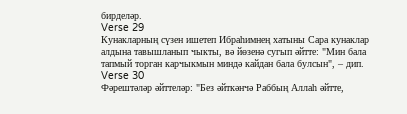бирделәр.
Verse 29
Кунакларның сүзен ишетеп Ибраһимнең хатыны Сара кунаклар алдына тавышланып чыкты, вә йөзенә сугып әйтте: "Мин бала тапмый торган карчыкмын миндә кайдан бала булсын", – дип.
Verse 30
Фәрештәләр әйттеләр: "Без әйткәнчә Раббың Аллаһ әйтте,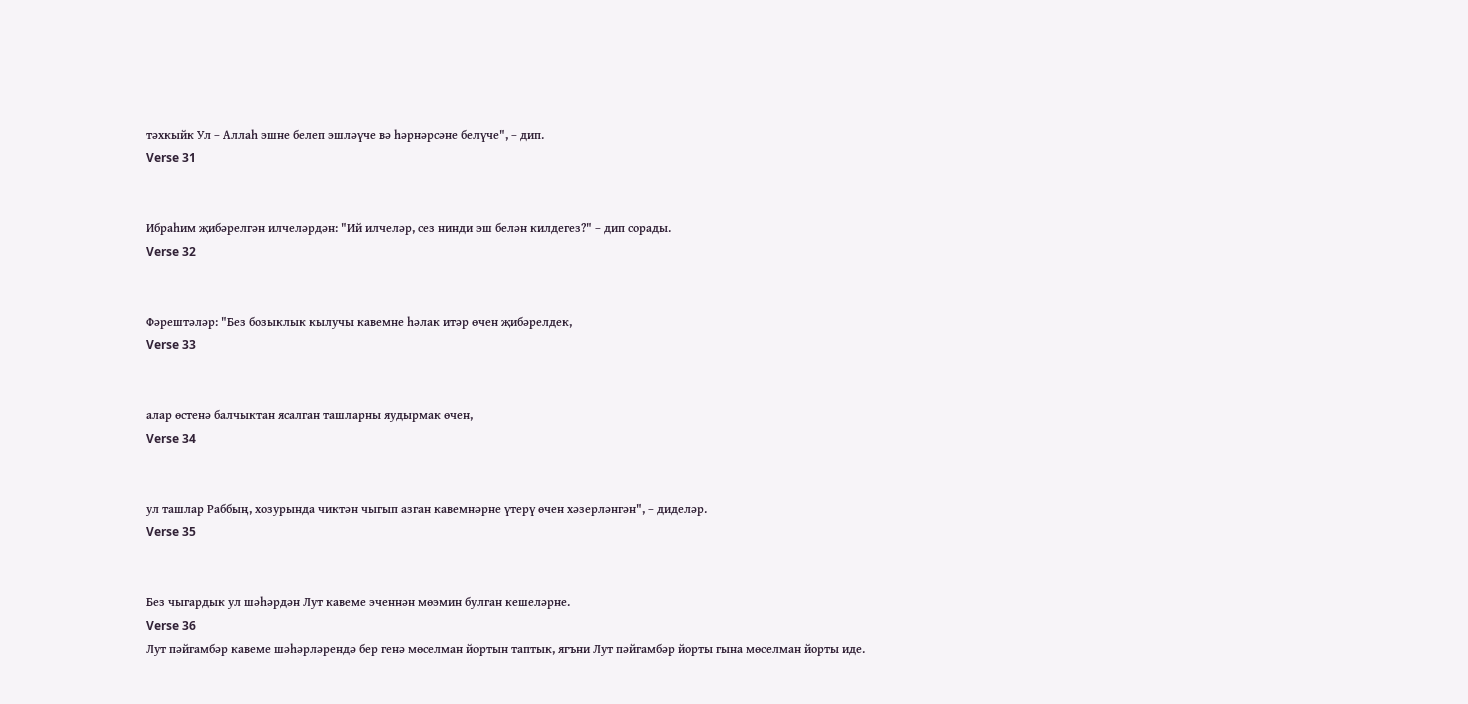тәхкыйк Ул – Аллаһ эшне белеп эшләүче вә һәрнәрсәне белүче", – дип.
Verse 31


Ибраһим җибәрелгән илчеләрдән: "Ий илчеләр, сез нинди эш белән килдегез?" – дип сорады.
Verse 32


Фәрештәләр: "Без бозыклык кылучы кавемне һәлак итәр өчен җибәрелдек,
Verse 33


алар өстенә балчыктан ясалган ташларны яудырмак өчен,
Verse 34


ул ташлар Раббың, хозурында чиктән чыгып азган кавемнәрне үтерү өчен хәзерләнгән", – диделәр.
Verse 35


Без чыгардык ул шәһәрдән Лут кавеме эченнән мөэмин булган кешеләрне.
Verse 36
Лут пәйгамбәр кавеме шәһәрләрендә бер генә мөселман йортын таптык, ягъни Лут пәйгамбәр йорты гына мөселман йорты иде.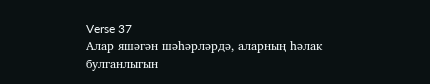Verse 37
Алар яшәгән шәһәрләрдә, аларның һәлак булганлыгын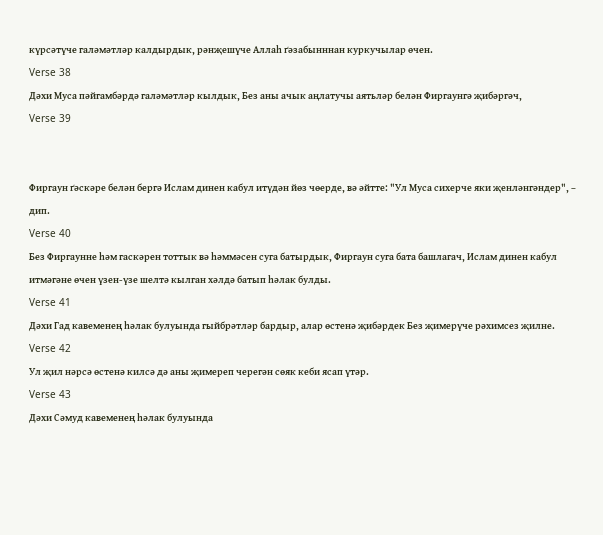күрсәтүче галәмәтләр калдырдык, рәнҗешүче Аллаһ ґәзабынннан куркучылар өчен.
Verse 38
Дәхи Муса пәйгамбәрдә галәмәтләр кылдык, Без аны ачык аңлатучы аятьләр белән Фиргаунгә җибәргәч,
Verse 39


Фиргаун ґәскәре белән бергә Ислам динен кабул итүдән йөз чөерде, вә әйтте: "Ул Муса сихерче яки җенләнгәндер", – дип.
Verse 40
Без Фиргаунне һәм гаскәрен тоттык вә һәммәсен суга батырдык, Фиргаун суга бата башлагач, Ислам динен кабул итмәгәне өчен үзен-үзе шелтә кылган хәлдә батып һәлак булды.
Verse 41
Дәхи Гад кавеменең һәлак булуында гыйбрәтләр бардыр, алар өстенә җибәрдек Без җимерүче рәхимсез җилне.
Verse 42
Ул җил нәрсә өстенә килсә дә аны җимереп черегән сөяк кеби ясап үтәр.
Verse 43
Дәхи Сәмуд кавеменең һәлак булуында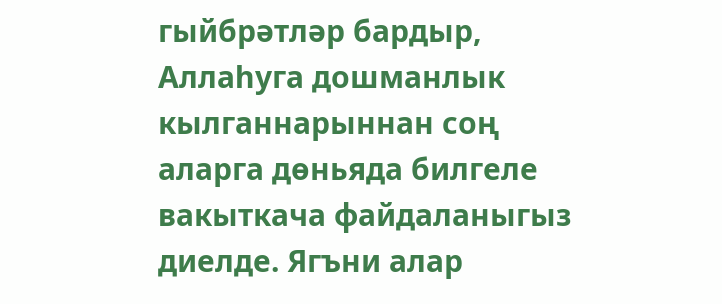гыйбрәтләр бардыр, Аллаһуга дошманлык кылганнарыннан соң аларга дөньяда билгеле вакыткача файдаланыгыз диелде. Ягъни алар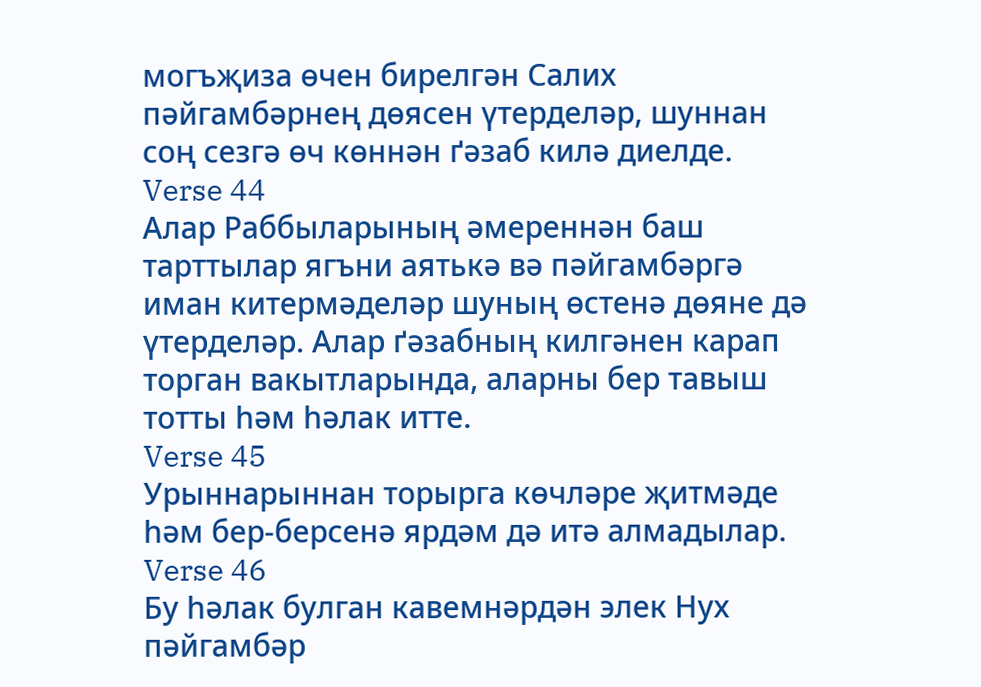могъҗиза өчен бирелгән Салих пәйгамбәрнең дөясен үтерделәр, шуннан соң сезгә өч көннән ґәзаб килә диелде.
Verse 44
Алар Раббыларының әмереннән баш тарттылар ягъни аятькә вә пәйгамбәргә иман китермәделәр шуның өстенә дөяне дә үтерделәр. Алар ґәзабның килгәнен карап торган вакытларында, аларны бер тавыш тотты һәм һәлак итте.
Verse 45
Урыннарыннан торырга көчләре җитмәде һәм бер-берсенә ярдәм дә итә алмадылар.
Verse 46
Бу һәлак булган кавемнәрдән элек Нух пәйгамбәр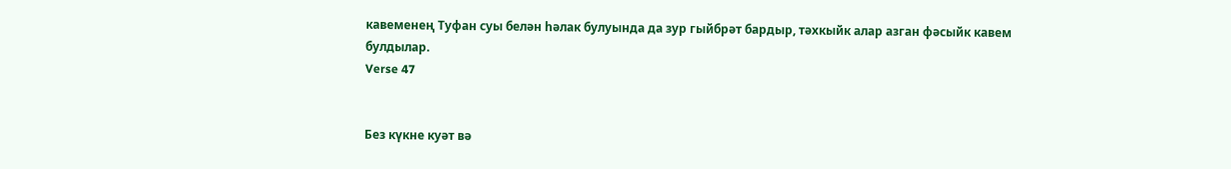кавеменең Туфан суы белән һәлак булуында да зур гыйбрәт бардыр, тәхкыйк алар азган фәсыйк кавем булдылар.
Verse 47


Без күкне куәт вә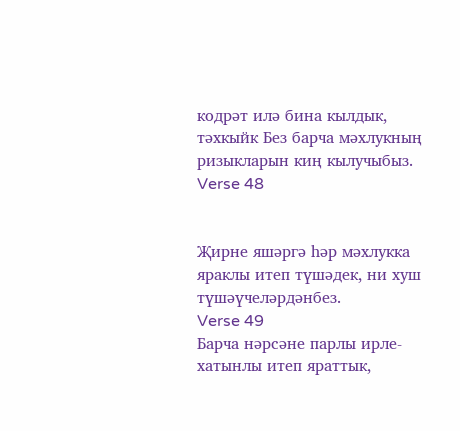кодрәт илә бина кылдык, тәхкыйк Без барча мәхлукның ризыкларын киң кылучыбыз.
Verse 48


Җирне яшәргә һәр мәхлукка яраклы итеп түшәдек, ни хуш түшәүчеләрдәнбез.
Verse 49
Барча нәрсәне парлы ирле-хатынлы итеп яраттык,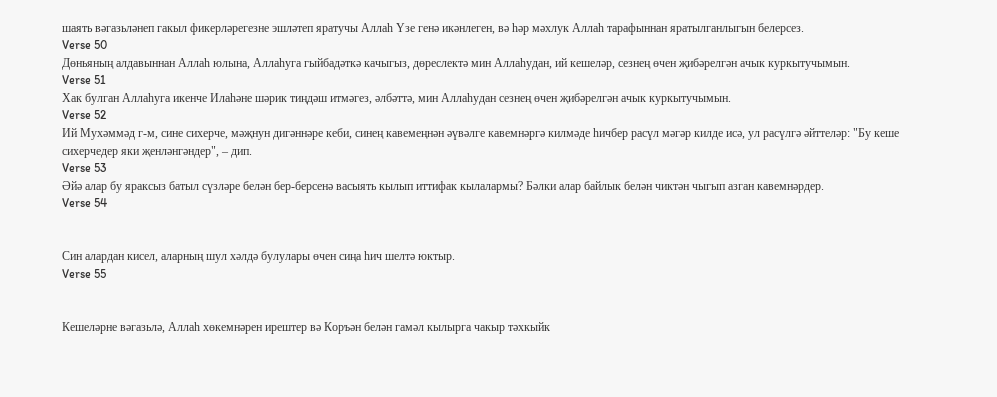шаять вәгазьләнеп гакыл фикерләрегезне эшләтеп яратучы Аллаһ Үзе генә икәнлеген, вә һәр мәхлук Аллаһ тарафыннан яратылганлыгын белерсез.
Verse 50
Дөньяның алдавыннан Аллаһ юлына, Аллаһуга гыйбадәткә качыгыз, дөреслектә мин Аллаһудан, ий кешеләр, сезнең өчен җибәрелгән ачык куркытучымын.
Verse 51
Хак булган Аллаһуга икенче Илаһәне шәрик тиңдәш итмәгез, әлбәттә, мин Аллаһудан сезнең өчен җибәрелгән ачык куркытучымын.
Verse 52
Ий Мухәммәд г-м, сине сихерче, мәҗнун дигәннәре кеби, синең кавемеңнән әүвәлге кавемнәргә килмәде һичбер расүл мәгәр килде исә, ул расүлгә әйттеләр: "Бу кеше сихерчедер яки җенләнгәндер", – дип.
Verse 53
Әйә алар бу яраксыз батыл сүзләре белән бер-берсенә васыять кылып иттифак кылалармы? Бәлки алар байлык белән чиктән чыгып азган кавемнәрдер.
Verse 54


Син алардан кисел, аларның шул хәлдә булулары өчен сиңа һич шелтә юктыр.
Verse 55


Кешеләрне вәгазьлә, Аллаһ хөкемнәрен ирештер вә Коръән белән гамәл кылырга чакыр тәхкыйк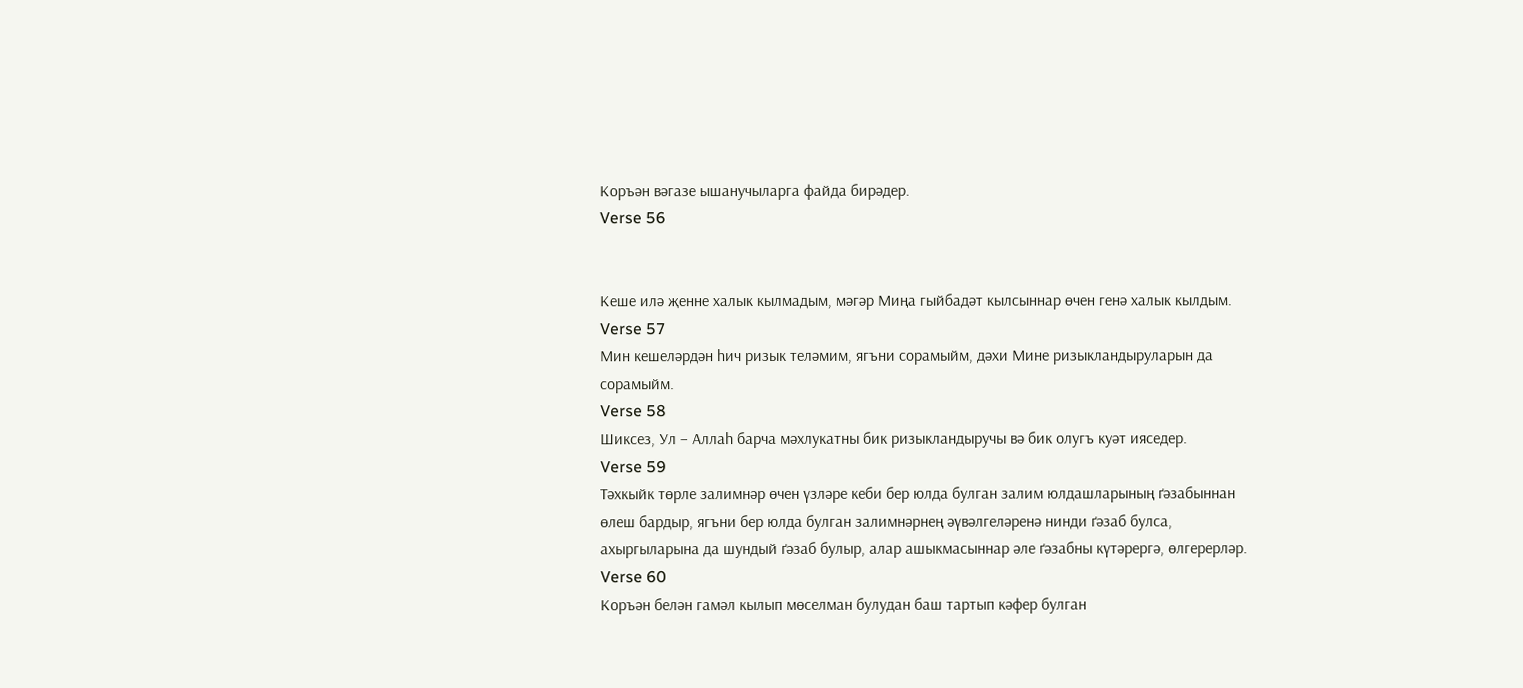Коръән вәгазе ышанучыларга файда бирәдер.
Verse 56


Кеше илә җенне халык кылмадым, мәгәр Миңа гыйбадәт кылсыннар өчен генә халык кылдым.
Verse 57
Мин кешеләрдән һич ризык теләмим, ягъни сорамыйм, дәхи Мине ризыкландыруларын да сорамыйм.
Verse 58
Шиксез, Ул – Аллаһ барча мәхлукатны бик ризыкландыручы вә бик олугъ куәт ияседер.
Verse 59
Тәхкыйк төрле залимнәр өчен үзләре кеби бер юлда булган залим юлдашларының ґәзабыннан өлеш бардыр, ягъни бер юлда булган залимнәрнең әүвәлгеләренә нинди ґәзаб булса, ахыргыларына да шундый ґәзаб булыр, алар ашыкмасыннар әле ґәзабны күтәрергә, өлгерерләр.
Verse 60
Коръән белән гамәл кылып мөселман булудан баш тартып кәфер булган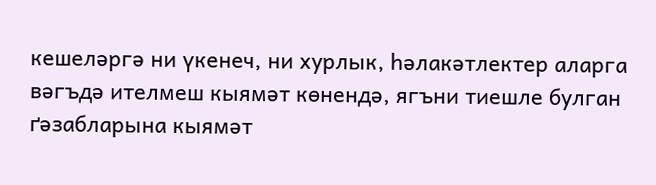кешеләргә ни үкенеч, ни хурлык, һәлакәтлектер аларга вәгъдә ителмеш кыямәт көнендә, ягъни тиешле булган ґәзабларына кыямәт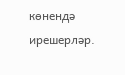көнендә ирешерләр.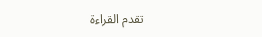تقدم القراءة